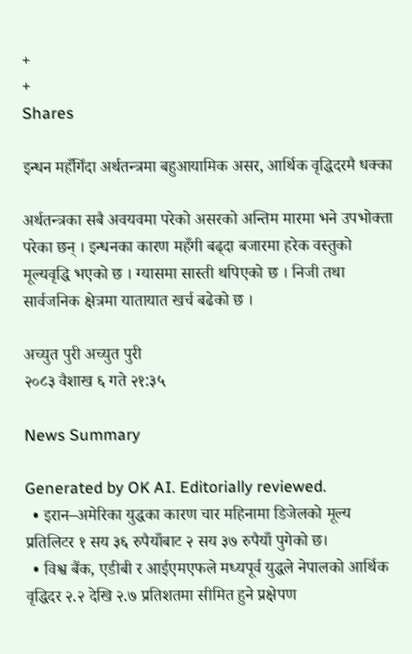+
+
Shares

इन्धन महँगिँदा अर्थतन्त्रमा बहुआयामिक असर, आर्थिक वृद्धिदरमै धक्का

अर्थतन्त्रका सबै अवयवमा परेको असरको अन्तिम मारमा भने उपभोक्ता परेका छन् । इन्धनका कारण महँगी बढ्दा बजारमा हरेक वस्तुको मूल्यवृद्धि भएको छ । ग्यासमा सास्ती थपिएको छ । निजी तथा सार्वजनिक क्षेत्रमा यातायात खर्च बढेको छ ।

अच्युत पुरी अच्युत पुरी
२०८३ वैशाख ६ गते २१:३५

News Summary

Generated by OK AI. Editorially reviewed.
  • इरान–अमेरिका युद्धका कारण चार महिनामा डिजेलको मूल्य प्रतिलिटर १ सय ३६ रुपैयाँबाट २ सय ३७ रुपैयाँ पुगेको छ।
  • विश्व बैंक, एडीबी र आईएमएफले मध्यपूर्व युद्धले नेपालको आर्थिक वृद्धिदर २.२ देखि २.७ प्रतिशतमा सीमित हुने प्रक्षेपण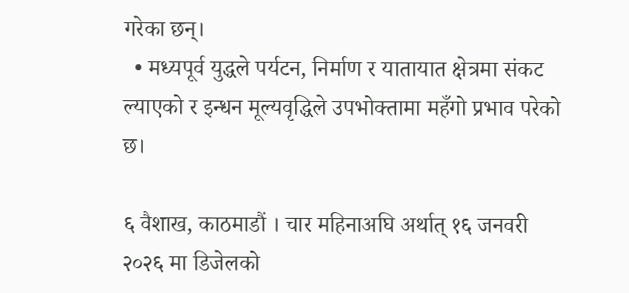गरेका छन्।
  • मध्यपूर्व युद्धले पर्यटन, निर्माण र यातायात क्षेत्रमा संकट ल्याएको र इन्धन मूल्यवृद्धिले उपभोक्तामा महँगो प्रभाव परेको छ।

६ वैशाख, काठमाडौं । चार महिनाअघि अर्थात् १६ जनवरी २०२६ मा डिजेलको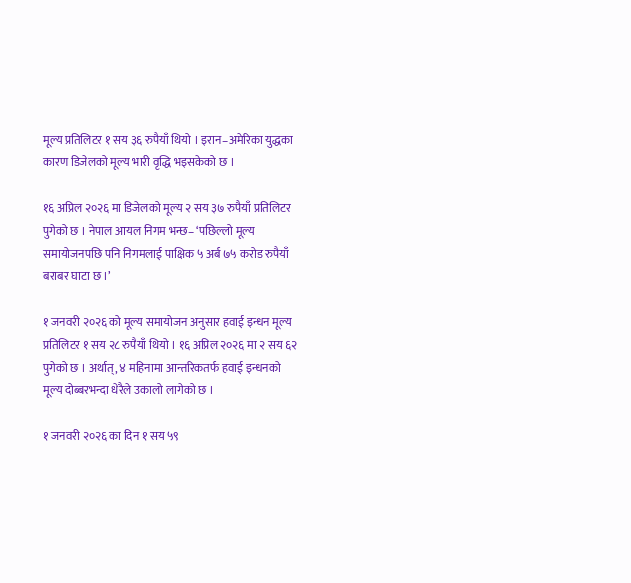मूल्य प्रतिलिटर १ सय ३६ रुपैयाँ थियो । इरान–अमेरिका युद्धका कारण डिजेलको मूल्य भारी वृद्धि भइसकेको छ ।

१६ अप्रिल २०२६ मा डिजेलको मूल्य २ सय ३७ रुपैयाँ प्रतिलिटर पुगेको छ । नेपाल आयल निगम भन्छ– ‘पछिल्लो मूल्य समायोजनपछि पनि निगमलाई पाक्षिक ५ अर्ब ७५ करोड रुपैयाँ बराबर घाटा छ ।’

१ जनवरी २०२६ को मूल्य समायोजन अनुसार हवाई इन्धन मूल्य प्रतिलिटर १ सय २८ रुपैयाँ थियो । १६ अप्रिल २०२६ मा २ सय ६२ पुगेको छ । अर्थात्, ४ महिनामा आन्तरिकतर्फ हवाई इन्धनको मूल्य दोब्बरभन्दा धेरैले उकालो लागेको छ ।

१ जनवरी २०२६ का दिन १ सय ५९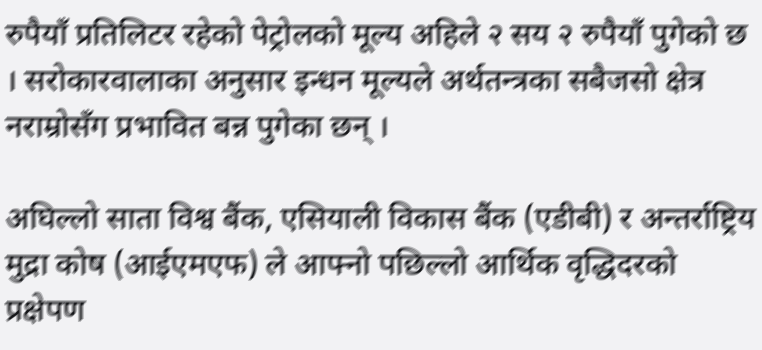रुपैयाँ प्रतिलिटर रहेको पेट्रोलको मूल्य अहिले २ सय २ रुपैयाँ पुगेको छ । सरोकारवालाका अनुसार इन्धन मूल्यले अर्थतन्त्रका सबैजसो क्षेत्र नराम्रोसँग प्रभावित बन्न पुगेका छन् ।

अघिल्लो साता विश्व बैंक, एसियाली विकास बैंक (एडीबी) र अन्तर्राष्ट्रिय मुद्रा कोष (आईएमएफ) ले आफ्नो पछिल्लो आर्थिक वृद्धिदरको प्रक्षेपण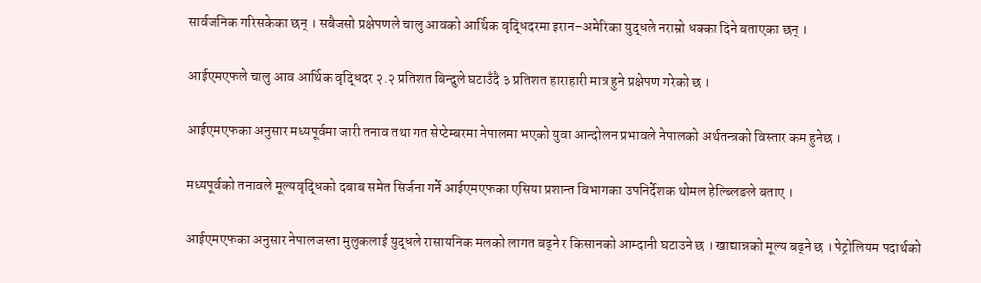सार्वजनिक गरिसकेका छन् । सबैजसो प्रक्षेपणले चालु आवको आर्थिक वृद्धिदरमा इरान–अमेरिका युद्धले नराम्रो धक्का दिने बताएका छन् ।

आईएमएफले चालु आव आर्थिक वृद्धिदर २.२ प्रतिशत बिन्दुले घटाउँदै ३ प्रतिशत हाराहारी मात्र हुने प्रक्षेपण गरेको छ ।

आईएमएफका अनुसार मध्यपूर्वमा जारी तनाव तथा गत सेप्टेम्बरमा नेपालमा भएको युवा आन्दोलन प्रभावले नेपालको अर्थतन्त्रको विस्तार कम हुनेछ ।

मध्यपूर्वको तनावले मूल्यवृद्धिको दबाब समेत सिर्जना गर्ने आईएमएफका एसिया प्रशान्त विभागका उपनिर्देशक थोमल हेल्ब्लिङले बताए ।

आईएमएफका अनुसार नेपालजस्ता मुलुकलाई युद्धले रासायनिक मलको लागत बढ्ने र किसानको आम्दानी घटाउने छ । खाद्यान्नको मूल्य बढ्ने छ । पेट्रोलियम पदार्थको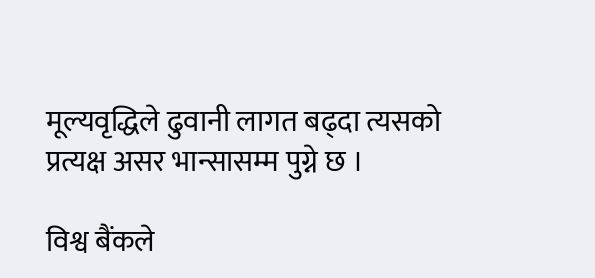मूल्यवृद्धिले ढुवानी लागत बढ्दा त्यसको प्रत्यक्ष असर भान्सासम्म पुग्ने छ ।

विश्व बैंकले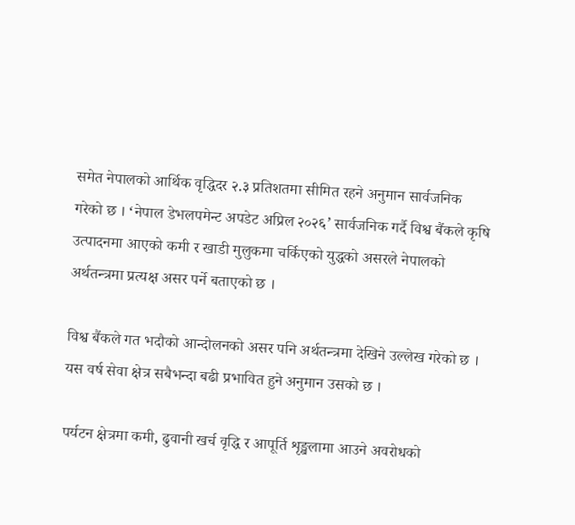समेत नेपालको आर्थिक वृद्धिदर २.३ प्रतिशतमा सीमित रहने अनुमान सार्वजनिक गरेको छ । ‘नेपाल डेभलपमेन्ट अपडेट अप्रिल २०२६’ सार्वजनिक गर्दै विश्व बैंकले कृषि उत्पादनमा आएको कमी र खाडी मुलुकमा चर्किएको युद्धको असरले नेपालको अर्थतन्त्रमा प्रत्यक्ष असर पर्ने बताएको छ ।

विश्व बैंकले गत भदौको आन्दोलनको असर पनि अर्थतन्त्रमा देखिने उल्लेख गरेको छ । यस वर्ष सेवा क्षेत्र सबैभन्दा बढी प्रभावित हुने अनुमान उसको छ ।

पर्यटन क्षेत्रमा कमी, ढुवानी खर्च वृद्धि र आपूर्ति शृङ्खलामा आउने अवरोधको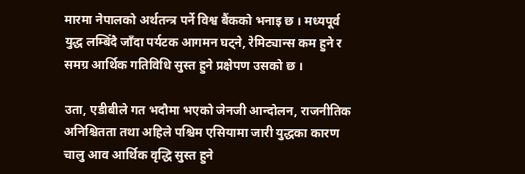मारमा नेपालको अर्थतन्त्र पर्ने विश्व बैंकको भनाइ छ । मध्यपूर्व युद्ध लम्बिँदै जाँदा पर्यटक आगमन घट्ने, रेमिट्यान्स कम हुने र समग्र आर्थिक गतिविधि सुस्त हुने प्रक्षेपण उसको छ ।

उता, एडीबीले गत भदौमा भएको जेनजी आन्दोलन, राजनीतिक अनिश्चितता तथा अहिले पश्चिम एसियामा जारी युद्धका कारण चालु आव आर्थिक वृद्धि सुस्त हुने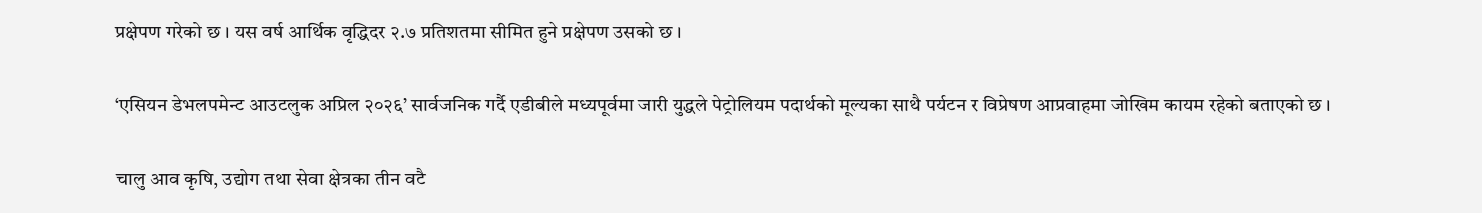प्रक्षेपण गरेको छ । यस वर्ष आर्थिक वृद्धिदर २.७ प्रतिशतमा सीमित हुने प्रक्षेपण उसको छ ।

‘एसियन डेभलपमेन्ट आउटलुक अप्रिल २०२६’ सार्वजनिक गर्दै एडीबीले मध्यपूर्वमा जारी युद्धले पेट्रोलियम पदार्थको मूल्यका साथै पर्यटन र विप्रेषण आप्रवाहमा जोखिम कायम रहेको बताएको छ ।

चालु आव कृषि, उद्योग तथा सेवा क्षेत्रका तीन वटै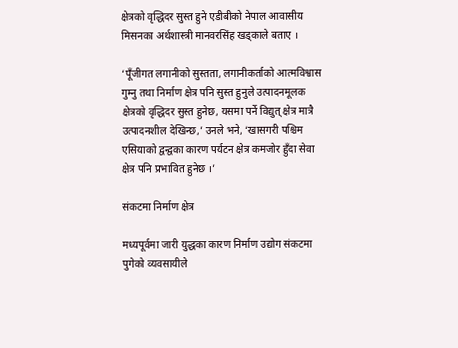क्षेत्रको वृद्धिदर सुस्त हुने एडीबीको नेपाल आवासीय मिसनका अर्थशास्त्री मानवरसिंह खड्काले बताए ।

‘पूँजीगत लगानीको सुस्तता, लगानीकर्ताको आत्मविश्वास गुम्नु तथा निर्माण क्षेत्र पनि सुस्त हुनुले उत्पादनमूलक क्षेत्रको वृद्धिदर सुस्त हुनेछ, यसमा पर्ने विद्युत् क्षेत्र मात्रै उत्पादनशील देखिन्छ,’ उनले भने, ‘खासगरी पश्चिम एसियाको द्वन्द्वका कारण पर्यटन क्षेत्र कमजोर हुँदा सेवा क्षेत्र पनि प्रभावित हुनेछ ।’

संकटमा निर्माण क्षेत्र

मध्यपूर्वमा जारी युद्धका कारण निर्माण उद्योग संकटमा पुगेको व्यवसायीले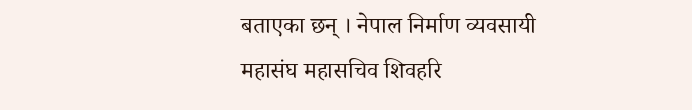बताएका छन् । नेपाल निर्माण व्यवसायी महासंघ महासचिव शिवहरि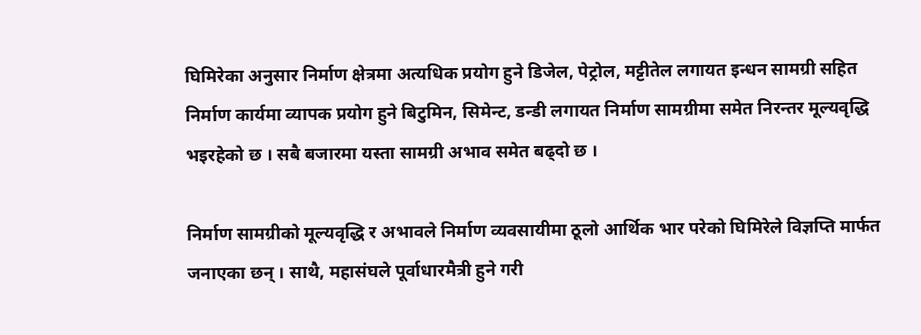घिमिरेका अनुसार निर्माण क्षेत्रमा अत्यधिक प्रयोग हुने डिजेल, पेट्रोल, मट्टीतेल लगायत इन्धन सामग्री सहित निर्माण कार्यमा व्यापक प्रयोग हुने बिटुमिन, सिमेन्ट, डन्डी लगायत निर्माण सामग्रीमा समेत निरन्तर मूल्यवृद्धि भइरहेको छ । सबै बजारमा यस्ता सामग्री अभाव समेत बढ्दो छ ।

निर्माण सामग्रीको मूल्यवृद्धि र अभावले निर्माण व्यवसायीमा ठूलो आर्थिक भार परेको घिमिरेले विज्ञप्ति मार्फत जनाएका छन् । साथै, महासंघले पूर्वाधारमैत्री हुने गरी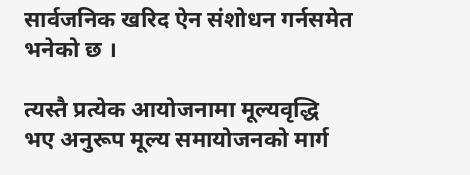सार्वजनिक खरिद ऐन संशोधन गर्नसमेत भनेको छ ।

त्यस्तै प्रत्येक आयोजनामा मूल्यवृद्धि भए अनुरूप मूल्य समायोजनको मार्ग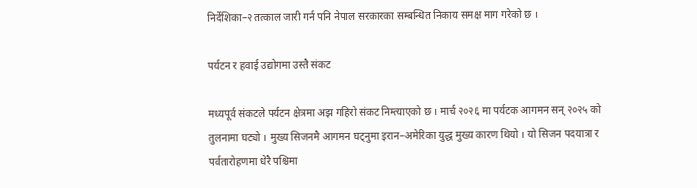निर्देशिका–२ तत्काल जारी गर्न पनि नेपाल सरकारका सम्बन्धित निकाय समक्ष माग गरेको छ ।

पर्यटन र हवाई उद्योगमा उस्तै संकट

मध्यपूर्व संकटले पर्यटन क्षेत्रमा अझ गहिरो संकट निम्त्याएको छ । मार्च २०२६ मा पर्यटक आगमन सन् २०२५ को तुलनामा घट्यो । मुख्य सिजनमै आगमन घट्नुमा इरान–अमेरिका युद्ध मुख्य कारण थियो । यो सिजन पदयात्रा र पर्वतारोहणमा धेरै पश्चिमा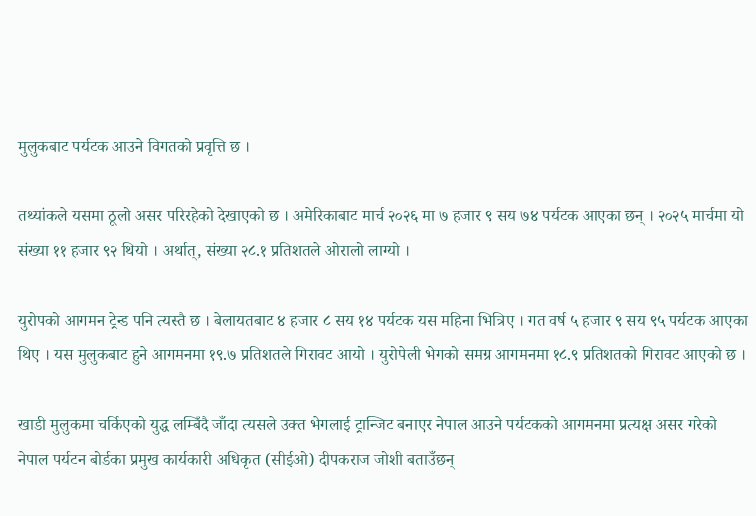मुलुकबाट पर्यटक आउने विगतको प्रवृत्ति छ ।

तथ्यांकले यसमा ठूलो असर परिरहेको देखाएको छ । अमेरिकाबाट मार्च २०२६ मा ७ हजार ९ सय ७४ पर्यटक आएका छन् । २०२५ मार्चमा यो संख्या ११ हजार ९२ थियो । अर्थात्, संख्या २८.१ प्रतिशतले ओरालो लाग्यो ।

युरोपको आगमन ट्रेन्ड पनि त्यस्तै छ । बेलायतबाट ४ हजार ८ सय १४ पर्यटक यस महिना भित्रिए । गत वर्ष ५ हजार ९ सय ९५ पर्यटक आएका थिए । यस मुलुकबाट हुने आगमनमा १९.७ प्रतिशतले गिरावट आयो । युरोपेली भेगको समग्र आगमनमा १८.९ प्रतिशतको गिरावट आएको छ ।

खाडी मुलुकमा चर्किएको युद्ध लम्बिँदै जाँदा त्यसले उक्त भेगलाई ट्रान्जिट बनाएर नेपाल आउने पर्यटकको आगमनमा प्रत्यक्ष असर गरेको नेपाल पर्यटन बोर्डका प्रमुख कार्यकारी अधिकृत (सीईओ) दीपकराज जोशी बताउँछन्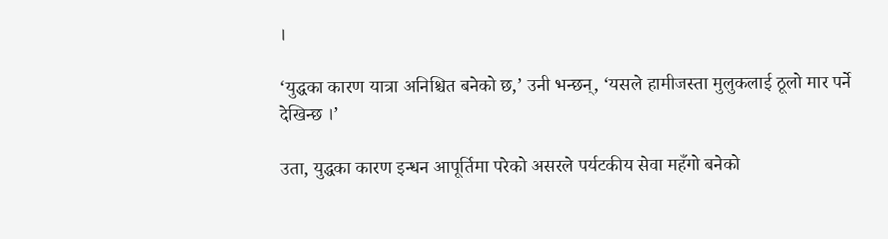।

‘युद्धका कारण यात्रा अनिश्चित बनेको छ,’ उनी भन्छन्, ‘यसले हामीजस्ता मुलुकलाई ठूलो मार पर्ने देखिन्छ ।’

उता, युद्धका कारण इन्धन आपूर्तिमा परेको असरले पर्यटकीय सेवा महँगो बनेको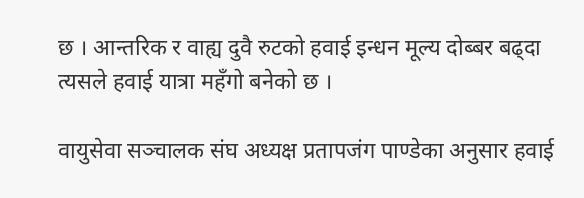छ । आन्तरिक र वाह्य दुवै रुटको हवाई इन्धन मूल्य दोब्बर बढ्दा त्यसले हवाई यात्रा महँगो बनेको छ ।

वायुसेवा सञ्चालक संघ अध्यक्ष प्रतापजंग पाण्डेका अनुसार हवाई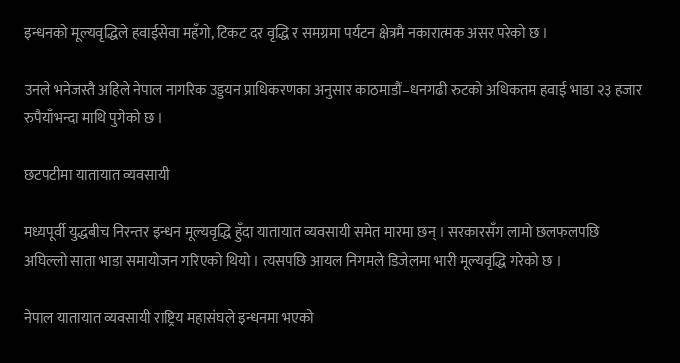इन्धनको मूल्यवृद्धिले हवाईसेवा महँगो, टिकट दर वृद्धि र समग्रमा पर्यटन क्षेत्रमै नकारात्मक असर परेको छ ।

उनले भनेजस्तै अहिले नेपाल नागरिक उड्डयन प्राधिकरणका अनुसार काठमाडौं–धनगढी रुटको अधिकतम हवाई भाडा २३ हजार रुपैयाँभन्दा माथि पुगेको छ ।

छटपटीमा यातायात व्यवसायी

मध्यपूर्वी युद्धबीच निरन्तर इन्धन मूल्यवृद्धि हुँदा यातायात व्यवसायी समेत मारमा छन् । सरकारसँग लामो छलफलपछि अघिल्लो साता भाडा समायोजन गरिएको थियो । त्यसपछि आयल निगमले डिजेलमा भारी मूल्यवृद्धि गरेको छ ।

नेपाल यातायात व्यवसायी राष्ट्रिय महासंघले इन्धनमा भएको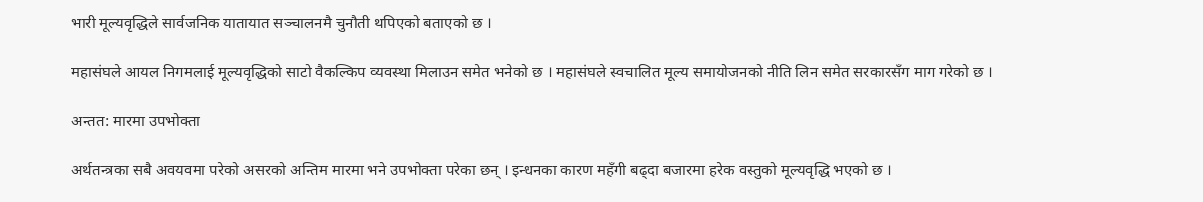भारी मूल्यवृद्धिले सार्वजनिक यातायात सञ्चालनमै चुनौती थपिएको बताएको छ ।

महासंघले आयल निगमलाई मूल्यवृद्धिको साटो वैकल्किप व्यवस्था मिलाउन समेत भनेको छ । महासंघले स्वचालित मूल्य समायोजनको नीति लिन समेत सरकारसँग माग गरेको छ ।

अन्तत: मारमा उपभोक्ता

अर्थतन्त्रका सबै अवयवमा परेको असरको अन्तिम मारमा भने उपभोक्ता परेका छन् । इन्धनका कारण महँगी बढ्दा बजारमा हरेक वस्तुको मूल्यवृद्धि भएको छ ।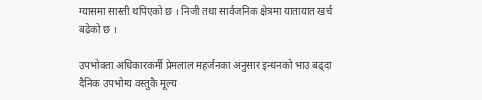ग्यासमा सास्ती थपिएको छ । निजी तथा सार्वजनिक क्षेत्रमा यातायात खर्च बढेको छ ।

उपभोक्ता अधिकारकर्मी प्रेमलाल महर्जनका अनुसार इन्धनको भाउ बढ्दा दैनिक उपभोग्य वस्तुकै मूल्य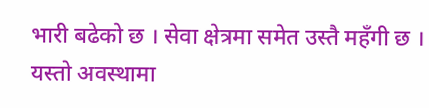भारी बढेको छ । सेवा क्षेत्रमा समेत उस्तै महँगी छ । यस्तो अवस्थामा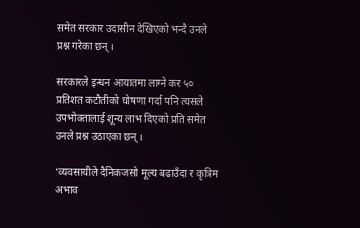समेत सरकार उदासीन देखिएको भन्दै उनले प्रश्न गरेका छन् ।

सरकारले इन्धन आयातमा लाग्ने कर ५० प्रतिशत कटौतीको घोषणा गर्दा पनि त्यसले उपभोक्तालाई शून्य लाभ दिएको प्रति समेत उनले प्रश्न उठाएका छन् ।

‘व्यवसायीले दैनिकजसो मूल्य बढाउँदा र कृत्रिम अभाव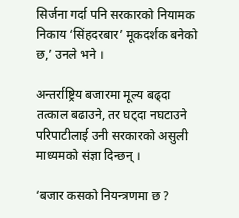सिर्जना गर्दा पनि सरकारको नियामक निकाय ‘सिंहदरबार’ मूकदर्शक बनेको छ,’ उनले भने ।

अन्तर्राष्ट्रिय बजारमा मूल्य बढ्दा तत्काल बढाउने, तर घट्दा नघटाउने परिपाटीलाई उनी सरकारको असुली माध्यमको संज्ञा दिन्छन् ।

‘बजार कसको नियन्त्रणमा छ ?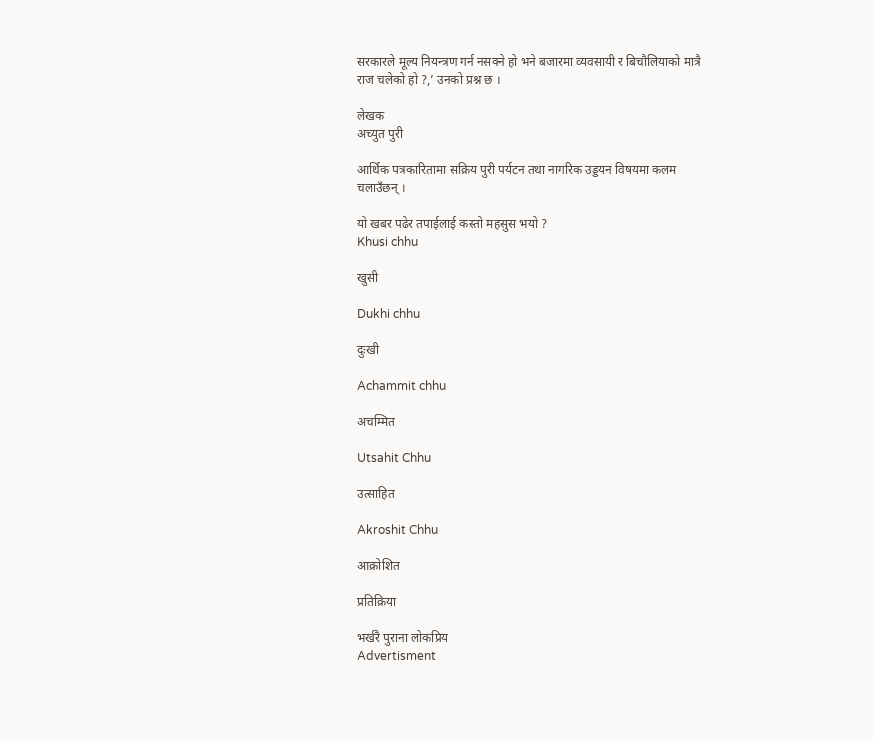सरकारले मूल्य नियन्त्रण गर्न नसक्ने हो भने बजारमा व्यवसायी र बिचौलियाको मात्रै राज चलेको हो ?,’ उनको प्रश्न छ ।

लेखक
अच्युत पुरी

आर्थिक पत्रकारितामा सक्रिय पुरी पर्यटन तथा नागरिक उड्डयन विषयमा कलम चलाउँछन् ।

यो खबर पढेर तपाईलाई कस्तो महसुस भयो ?
Khusi chhu

खुसी

Dukhi chhu

दुःखी

Achammit chhu

अचम्मित

Utsahit Chhu

उत्साहित

Akroshit Chhu

आक्रोशित

प्रतिक्रिया

भर्खरै पुराना लोकप्रिय
Advertisment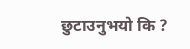छुटाउनुभयो कि ?